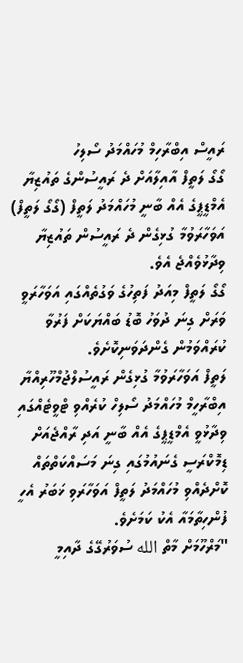ރައީސް އިބްރާހިމް މުހައްމަދު ސޯލިހު
ގޯގޯ ލަތީފް އާއިލާއަށް ދެ ރައީސުންގެ ތައުޒިޔާ
އެމްޑީޕީގެ އެއް ބާނީ މުހައްމަދު ލަތީފް (ގޯގޯ ލަތީފް) އަވަހާރަވުމާ ގުޅިގެން ދެ ރައީސުން ތައުޒިޔާ ވިދާޅުވެއްޖެ އެވެ.
ގޯގޯ ލަތީފް މިއަދު ފަތިހުގެ ވަގުތެއްގައި އަވަހާރަވީ ވަރަށް ގިނަ ދުވަހު ބޮޑު ބައްޔަކަށް ފަރުވާ ކުރައްވަމުން ގެންދަވަނިކޮށެވެ.
ލަތީފް އަވަހާރަވުމާ ގުޅިގެން ރައީސުލްޖުމްހޫރިއްޔާ އިބްރާހީމް މުހައްމަދު ސޯލިހް ކުރެއްވި ޓްވީޓެއްގައި ވިދާޅުވީ އެމްޑީޕީގެ އެއް ބާނީ އަދި ރާއްޖެއަށް ޑިމޮކްރަސީ ގެނައުމުގައި ގިނަ މަސައްކަތްތައް ކޮށްދެއްވި މުހައްމަދު ލަތީފް އަވަހާރަވި ޚަބަރު އެހީ ފުންހިތާމައާ އެކު ކަމަށެވެ.
"މަރްހޫމަށް މާތް الله ސުވަރުގޭގެ ދާއިމީ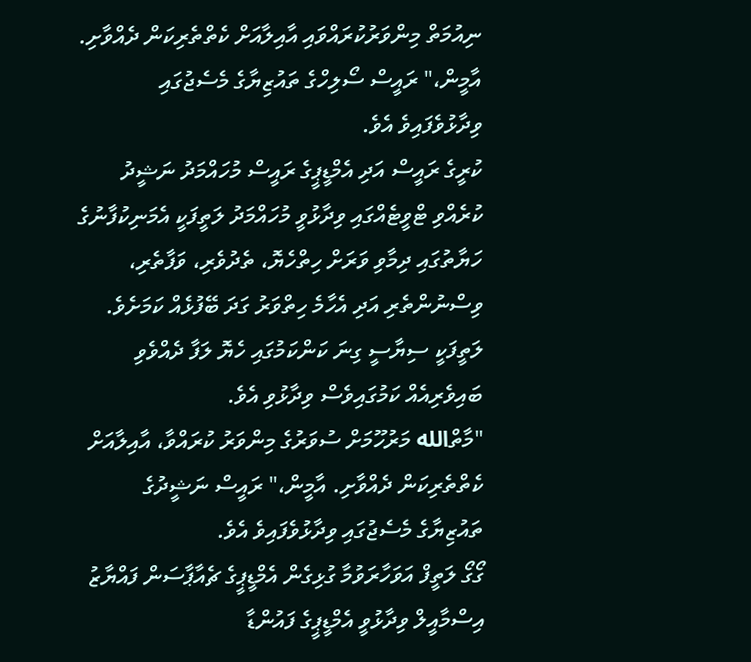ނިއުމަތް މިންވަރުކުރައްވައި އާއިލާއަށް ކެތްތެރިކަން ދެއްވާށި. އާމީން،" ރައީސް ސޯލިހްގެ ތައުޒިޔާގެ މެސެޖުގައި ވިދާޅުވެފައިވެ އެވެ.
ކުރީގެ ރައީސް އަދި އެމްޑީޕީގެ ރައީސް މުހައްމަދު ނަޝީދު ކުރެއްވި ޓްވީޓެއްގައި ވިދާޅުވީ މުހައްމަދު ލަތީފަކީ އެމަނިކުފާނުގެ ހަޔާތުގައި ދިމާވި ވަރަށް ހިތްހެޔޮ، ތެދުވެރި، ވަފާތެރި، ވިސްނުންތެރި އަދި އެހާމެ ހިތްވަރު ގަދަ ބޭފުޅެއް ކަމަށެވެ. ލަތީފަކީ ސިޔާސީ ގިނަ ކަންކަމުގައި ހެޔޮ ލަފާ ދެއްވެވި ބައިވެރިއެއް ކަމުގައިވެސް ވިދާޅުވި އެވެ.
"މާތްالله މަރުހޫމަށް ސުވަރުގެ މިންވަރު ކުރައްވާ، އާއިލާއަށް ކެތްތެރިކަން ދެއްވާށި. އާމީން،" ރައީސް ނަޝީދުގެ ތައުޒިޔާގެ މެސެޖުގައި ވިދާޅުވެފައިވެ އެވެ.
ގޯގޯ ލަތީފް އަވަހާރަވުމާ ގުޅިގެން އެމްޑީޕީގެ ޗެއާޕާސަން ފައްޔާޒު އިސްމާއީލް ވިދާޅުވީ އެމްޑީޕީގެ ފައުންޑާ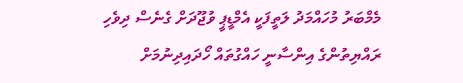މެމްބަރު މުހައްމަދު ލަތީފަކީ އެމްޑީޕީ ވުޖޫދަށް ގެނެސް ދިވެހި ރައްޔިތުންގެ އިންސާނީ ހައްގުތައް ހޯދައިދިނުމަށް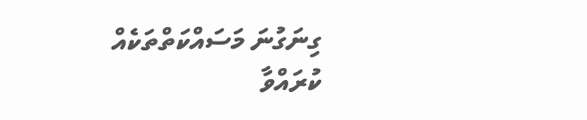ގިނަގުނަ މަސައްކަތްތަކެއް ކުރައްވާ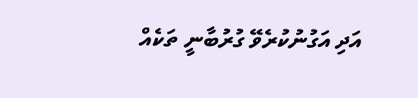އަދި އަގުނުކުރެވޭ ގުރުބާނީ ތަކެއް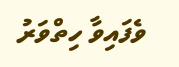ވެފައިވާ ހިތްވަރު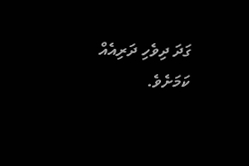ގަދަ ދިވެހި ދަރިއެއް ކަމަށެވެ.